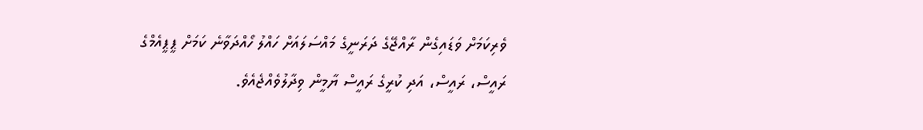ވެރިކަމަށް ވަޑައިގެން ރާއްޖޭގެ ދަރަނީގެ މައްސަލައަށް ހައްލު ހޯއްދަވާނެ ކަމަށް ޕީޕީއެމްގެ ރައީސް، ރައީސް، އަދި ކުރީގެ ރައީސް ޔާމީން ވިދާލުވެއްޖެއެވެ.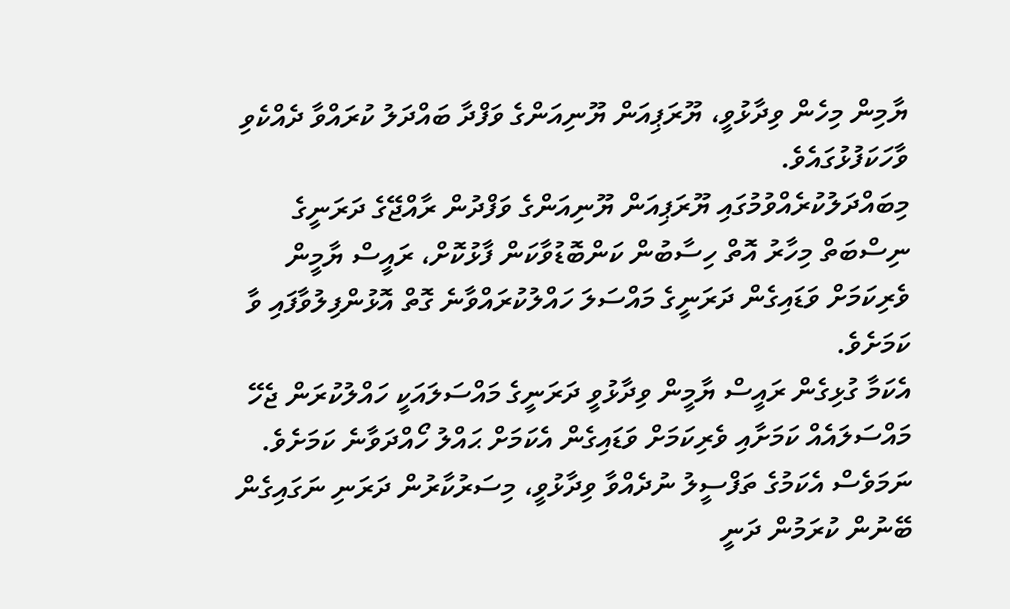ޔާމިން މިހެން ވިދާޅުވީ، ޔޫރަޕިއަން ޔޫނިއަންގެ ވަފްދާ ބައްދަލު ކުރައްވާ ދެއްކެވި ވާހަކަފުޅުގައެވެ.
މިބައްދަލުކުރެއްވުމުގައި ޔޫރަޕިއަން ޔޫނިއަންގެ ވަފްދުން ރާއްޖޭގެ ދަރަނީގެ ނިސްބަތް މިހާރު އޮތް ހިސާބުން ކަންބޮޑުވާކަން ފާޅުކޮށް، ރައީސް ޔާމީން ވެރިކަމަށް ވަޑައިގެން ދަރަނީގެ މައްސަލަ ހައްލުކުރައްވާނެ ގޮތް އޮޅުންފިލުވާފައި ވާ ކަމަށެވެ.
އެކަމާ ގުޅިގެން ރައީސް ޔާމީން ވިދާޅުވީ ދަރަނީގެ މައްސަލައަކީ ހައްލުކުރަން ޖެހޭ މައްސަލައެއް ކަމަށާއި ވެރިކަމަށް ވަޑައިގެން އެކަމަށް ޙައްލު ހޯއްދަވާނެ ކަމަށެވެ.
ނަމަވެސް އެކަމުގެ ތަފްސީލު ނުދެއްވާ ވިދާޅުވީ، މިސަރުކާރުން ދަރަނި ނަގައިގެން ބޭނުން ކުރަމުން ދަނީ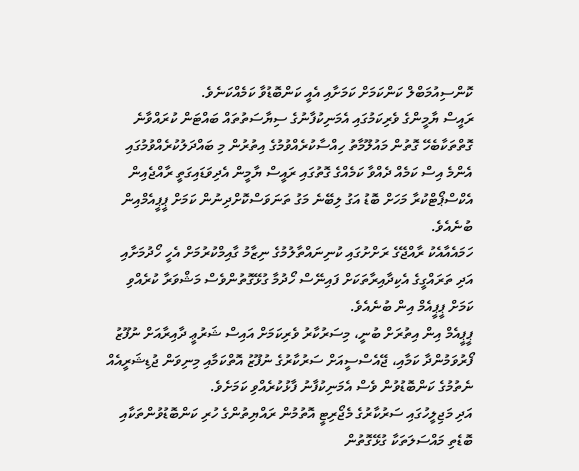ކޮންސިއުމަބްލް ކަންކަމަށް ކަމަށާއި އެއީ ކަންބޮޑުވާ ކަމެއްކަނެވެ.
ރައީސް ޔާމީންގެ ވެރިކަމުގައި އެމަނިކުފާނުގެ ސިޔާސަތުތައް ބައްޓަން ކުރައްވާނެ ގޮތްތަކާބެހޭ ގޮތުން މައުލޫމާތު ހިއްސާކުރެއްވުމުގެ އިތުރުން މި ބައްދަލުކުރެއްވުމުގައި އެންމެ އިސް ކަމެއް ދެއްވާ ކަމެއްގެ ގޮތުގައި ރައީސް ޔާމީން އެދިވަޑައިގަތީ ރާއްޖެއިން އެކްސްޕޯޓްކުރާ މަހަށް ބޮޑު އަގު ލިބޭނެ މަގު ތަނަވަސްކޮށްދިނުން ކަމަށް ޕީޕީއެމްއިން ބުނެއެވެ.
ހަމައެއާއެކު ރާއްޖޭގެ ރަށްށުގައި ކުނިނައްތާލުމުގެ ނިޒާމު ގާއިމްކުރުމަށް އެހީ ހޯދުމަށާއި އަދި ތަރައްގީގެ އެކިދާއިރާތަކަށް ފައިނޭސް ހޯދުމާ ގުޅޭގޮތުންވެސް މަޝްވަރާ ކުރެއްވި ކަމަށް ޕީޕީއެމް އިން ބުނެއެވެ.
ޕީޕީއެމް އިން އިތުރަށް ބުނީ، މިސަރުކާރު ވެރިކަމަށް އައިސް ޝަރުޢީ ދާއިރާއަށް ނުފޫޒު ފޯރުވަމުންދާ ކަމާއި، ޖޭއެސްސީއަށް ސަރުކާރުގެ ނުފޫޒު އޮތްކަމާއި މިނިވަން ޖުޑިޝަރީއެއް ނެތުމުގެ ކަންބޮޑުވުން ވެސް އެމަނިކުފާނު ފާޅުކުރެއްވި ކަމަށެވެ.
އަދި މަޖިލީހުގައި ސަރުކާރުގެ މެޖޯރިޓީ އޮތުމުން ރައްޔިތުންގެ ހުރި ކަންބޮޑުވުންތަކާއި ބޮޑެތި މައްސަލަތަކާ ގުޅޭގޮތުން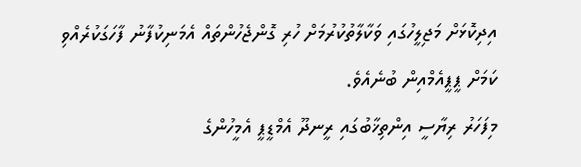އިދިކޮޅަށް މަޖިލީހުގައި ވަކާލާތުކުރުމަށް ހުރި ގޮންޖެހުންތައް އެމަނިކުފާނު ފާހަގަކުރެއްވި ކަމަށް ޕީޕީއެމްއިން ބުނެއެވެ.
މިފަހަރު ރިޔާސީ އިންތިޚާބުގައި ރީނދޫ އެމްޑީޕީ އެމީހުންގެ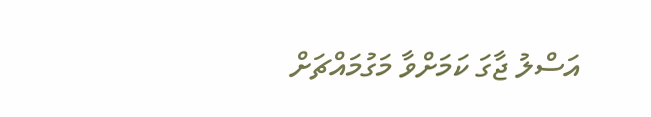އަސްލު ޖާގަ ކަމަށްވާ މަގުމައްޗަށް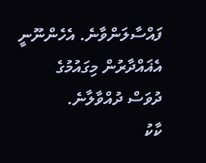ފައްސާލަންވާނެ. އެހެންނޫނީ އެޣައްދާރުން މިގައުމުގެ ދުވަސް ދުއްވާލާނެ.
ކާކު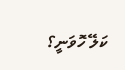ކަލޭ ހޮވަނީ؟